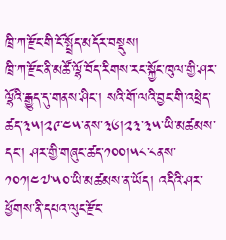ཁྲི་ཀ་རྫོང་གི་ངོ་སྤྲོད་མདོར་བསྡུས།
ཁྲི་ཀ་རྫོང་ནི་མཚོ་ལྷོ་བོད་རིགས་རང་སྐྱོང་ཁུལ་གྱི་ཤར་ལྷོའི་རྒྱུད་དུ་གནས་ཤིང་། སའི་གོ་ལའི་བྱང་གི་འཕྲེད་ཚད་༣༥།༢༩་༤༥་ནས་༣༦།༢༣་༣༥་ཡི་མཚམས་དང་། ཤར་གྱི་གཞུང་ཚད་༡༠༠།༥༨་༨ནས་༡༠༡།༤༧་༥༠་ཡི་མཚམས་ན་ཡོད། འདིའི་ཤར་ཕྱོགས་ནི་དཔའ་ལུང་རྫོང་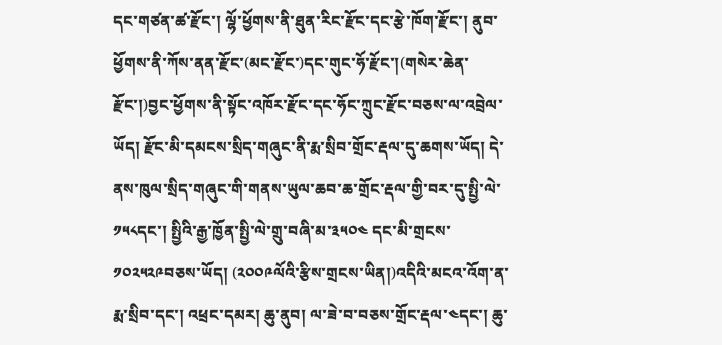དང་གཙན་ཚ་རྫོང་། ལྷོ་ཕྱོགས་ནི་ཐུན་རིང་རྫོང་དང་རྩེ་ཁོག་རྫོང་། ནུབ་ཕྱོགས་ནི་ཀོས་ནན་རྫོང་(མང་རྫོང་)དང་གུང་ཧོ་རྫོང་།(གསེར་ཆེན་རྫོང་།)བྱང་ཕྱོགས་ནི་སྟོང་འཁོར་རྫོང་དང་ཧོང་ཀྲུང་རྫོང་བཅས་ལ་འབྲེལ་ཡོད། རྫོང་མི་དམངས་སྲིད་གཞུང་ནི་རྨ་སྲིབ་གྲོང་རྡལ་དུ་ཆགས་ཡོད། དེ་ནས་ཁུལ་སྲིད་གཞུང་གི་གནས་ཡུལ་ཆབ་ཆ་གྲོང་རྡལ་གྱི་བར་དུ་སྤྱི་ལེ་༡༥༨དང་། སྤྱིའི་རྒྱ་ཁྱོན་སྤྱི་ལེ་གྲུ་བཞི་མ་༣༥༠༤ དང་མི་གྲངས་༡༠༢༥༢༩བཅས་ཡོད། (༢༠༠༩ལོའི་རྩིས་གྲངས་ཡིན།)འདིའི་མངའ་འོག་ན་རྨ་སྲིབ་དང་། འཕྲང་དམར། ཆུ་ནུབ། ལ་ཟེ་བ་བཅས་གྲོང་རྡལ་༤དང་། ཆུ་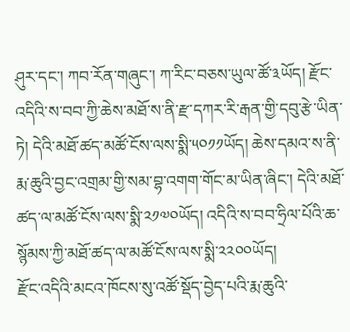ཤུར་དང་། ཀབ་རོན་གཞུང་། ཀ་རིང་བཅས་ཡུལ་ཚོ་༣ཡོད། རྫོང་འདིའི་ས་བབ་ཀྱི་ཆེས་མཐོ་ས་ནི་རྫ་དཀར་རི་རྒན་གྱི་དབུ་རྩེ་ཡིན་ཏེ། དེའི་མཐོ་ཚད་མཚོ་ངོས་ལས་སྨི་༥༠༡༡ཡོད། ཆེས་དམའ་ས་ནི་རྨ་ཆུའི་བྱང་འགྲམ་གྱི་སམ་བྷ་འགག་གོང་མ་ཡིན་ཞིང་། དེའི་མཐོ་ཚད་ལ་མཚོ་ངོས་ལས་སྨི་༢༡༧༠ཡོད། འདིའི་ས་བབ་ཧྲིལ་པོའི་ཆ་སྙོམས་ཀྱི་མཐོ་ཚད་ལ་མཚོ་ངོས་ལས་སྨི་༢༢༠༠ཡོད།
རྫོང་འདིའི་མངའ་ཁོངས་སུ་འཚོ་སྡོད་བྱེད་པའི་རྨ་ཆུའི་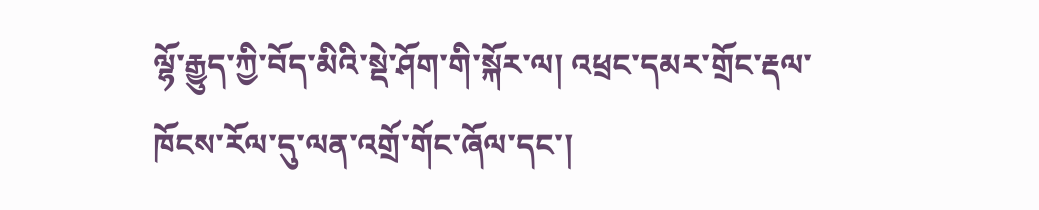ལྷོ་རྒྱུད་ཀྱི་བོད་མིའི་སྡེ་ཤོག་གི་སྐོར་ལ། འཕྲང་དམར་གྲོང་རྡལ་ཁོངས་རོལ་དུ་ལན་འགྲོ་གོང་ཞོལ་དང་།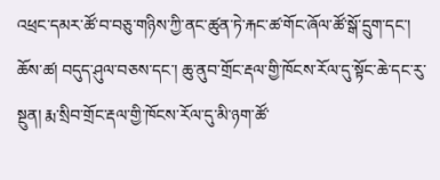འཕྲང་དམར་ཚོ་བ་བཅུ་གཉིས་ཀྱི་ནང་ཚུན་ཏེ་རྐང་ཚ་གོང་ཞོལ་ཚོ་སྒོ་དྲུག་དང་། ཆོས་ཚ། བདུད་ཤུལ་བཅས་དང་། ཆུ་ནུབ་གྲོང་རྡལ་གྱི་ཁོངས་རོལ་དུ་སྟོང་ཆེ་དང་རུ་སྔུན། རྨ་སྲིབ་གྲོང་རྡལ་གྱི་ཁོངས་རོལ་དུ་མི་ཉག་ཚོ་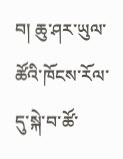བ། ཆུ་ཤར་ཡུལ་ཚོའི་ཁོངས་རོལ་དུ་སྐེ་བ་ཚོ་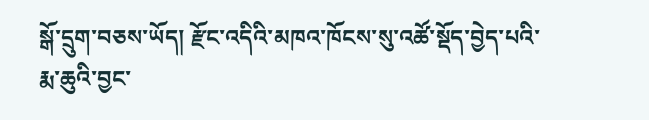སྒོ་དྲུག་བཅས་ཡོད། རྫོང་འདིའི་མཁའ་ཁོངས་སུ་འཚོ་སྡོད་བྱེད་པའི་རྨ་ཆུའི་བྱང་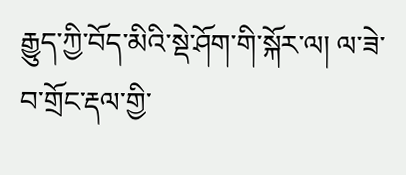རྒྱུད་ཀྱི་བོད་མིའི་སྡེ་ཤོག་གི་སྐོར་ལ། ལ་ཟེ་བ་གྲོང་རྡལ་གྱི་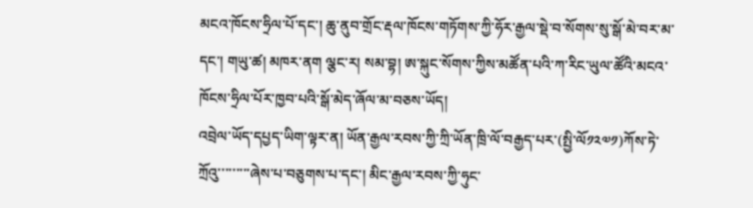མངའ་ཁོངས་ཧྲིལ་པོ་དང་། ཆུ་ནུབ་གྲོང་རྡལ་ཁོངས་གཏོགས་ཀྱི་ཧོར་རྒྱལ་སྡེ་བ་སོགས་སུ་སྒོ་མེ་བར་མ་དང་། གཡུ་ཚ། མཁར་ནག ལྕང་ར། སམ་བྷ། ཨ་སྐུང་སོགས་ཀྱིས་མཚོན་པའི་ཀ་རིང་ཡུལ་ཚོའི་མངའ་ཁོངས་ཧྲིལ་པོར་ཁྱབ་པའི་སྒོ་མེད་ཞོལ་མ་བཅས་ཡོད།
འབྲེལ་ཡོད་དཔྱད་ཡིག་ལྟར་ན། ཡོན་རྒྱལ་རབས་ཀྱི་ཀྲི་ཡོན་ཁྲི་ལོ་བརྒྱད་པར་(སྤྱི་ལོ༡༢༧༡)ཀོས་ཏེ་ཀྲོའུ་་་་་་་་་ཞེས་པ་བཅུགས་པ་དང་། མིང་རྒྱལ་རབས་ཀྱི་ཧུང་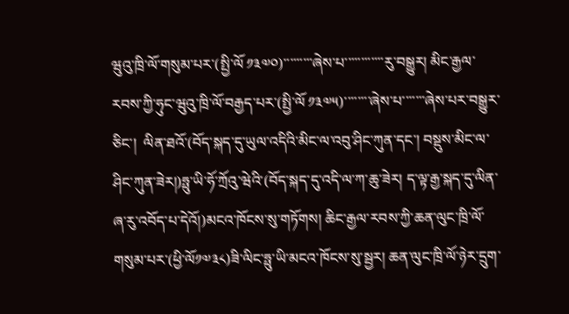ཝུའུ་ཁྲི་ལོ་གསུམ་པར་(སྤྱི་ལོ ༡༣༧༠)་་་་་་་་་ཞེས་པ་་་་་་་་་་་་རུ་བསྒྱུར། མིང་རྒྱལ་རབས་ཀྱི་ཧུང་ཝུའུ་ཁྲི་ལོ་བརྒྱད་པར་(སྤྱི་ལོ ༡༣༧༥)་་་་་་་་ཞེས་པ་་་་་་་ཞེས་པར་བསྒྱུར་ཅིང་།  ལིན་ཐའོ་(བོད་སྐད་དུ་ཡུལ་འདིའི་མིང་ལ་འབུ་ཤིང་ཀུན་དང་། བསྡུས་མིང་ལ་ཤིང་ཀུན་ཟེར།)ཧྥུ་ཡི་ཧོ་ཀྲོའུ་ཝེའི་(བོད་སྐད་དུ་འདི་ལ་ཀ་ཆུ་ཟེར། ད་ལྟ་རྒྱ་སྐད་དུ་ལིན་ཞ་རུ་འབོད་པ་དེའོ།)མངའ་ཁོངས་སུ་གཏོགས། ཆིང་རྒྱལ་རབས་ཀྱི་ཆན་ལུང་ཁྲི་ལོ་གསུམ་པར་(ཕྱི་ལོ༡༧༣༨)ཟི་ལིང་ཧྥུ་ཡི་མངའ་ཁོངས་སུ་སྦྱར། ཆན་ལུང་ཁྲི་ལོ་ཉེར་དྲུག་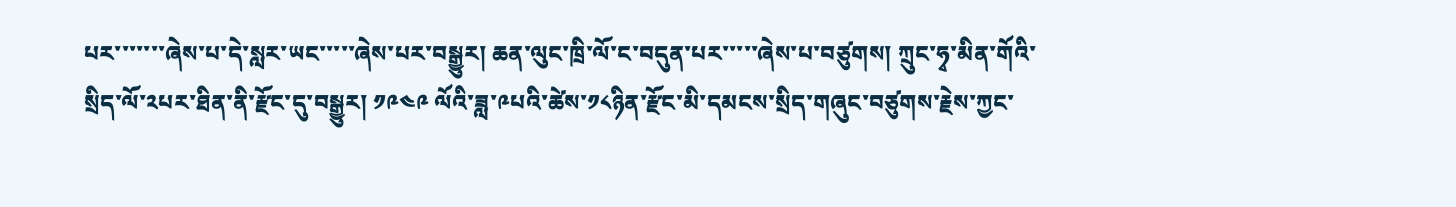པར་་་་་་་ཞེས་པ་དེ་སླར་ཡང་་་་་ཞེས་པར་བསྒྱུར། ཆན་ལུང་ཁྲི་ལོ་ང་བདུན་པར་་་་་ཞེས་པ་བཙུགས། ཀྲུང་ཧྭ་མིན་གོའི་སྲིད་ལོ་༢པར་ཐིན་ནི་རྫོང་དུ་བསྒྱུར། ༡༩༤༩ ལོའི་ཟླ་༩པའི་ཚེས་༡༨ཉིན་རྫོང་མི་དམངས་སྲིད་གཞུང་བཙུགས་རྗེས་ཀྱང་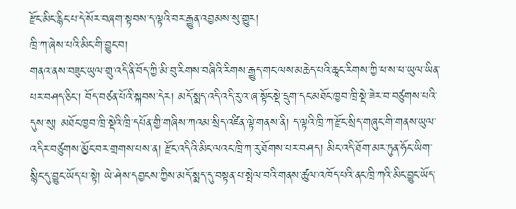རྫོང་མིང་རྙིང་པ་དེ་སོར་བཞག་སྟབས་ད་ལྟའི་བར་རྒྱུན་འབྱམས་སུ་གྱུར།
ཁྲི་ཀ་ཞེས་པའི་མིང་གི་བྱུང་བ།
གནའ་ནས་བཟུང་ཡུལ་གྲུ་འདི་ནི་བོད་ཀྱི་མི་བུ་རིགས་བཞིའི་རིགས་རྒྱུད་གང་ལས་མཆེད་པའི་ཆཱང་རིགས་ཀྱི་ཕ་ས་ཕ་ཡུལ་ཡིན་པར་བཤད་ཅིང་། བོད་བཙན་པོའི་སྐབས་དེར། མདོ་སྨད་འདི་འདི་རུ་འ་ཞ་སྟོང་སྡེ་དྲུག་དང་མཐོང་ཁྱབ་ཁྲི་སྡེ་ཟེར་བ་བཙུགས་པའི་དུས་སུ། མཐོང་ཁྱབ་ཁྲི་སྡེའི་ཁྲི་དཔོན་གྱི་གཞིས་ཀའམ་སྲིད་འཛིན་ལྟེ་གནས་ནི། ད་ལྟའི་ཁྲི་ཀ་རྫོང་སྲིད་གཞུང་གི་གནས་ཡུལ་འདིར་བཙུགས་མྱོང་བར་གྲགས་པས་ན། རྫོང་འདིའི་མིང་ལའང་ཁྲི་ཀ་རུ་ཐོགས་པར་བཤད། མིང་འདི་ཐོག་མར་ཏུན་ཧོང་ཡིག་སྙིང་དུ་བྱུང་ཡོད་པ་སྟེ། ཡེ་ཤེས་དབྱངས་ཀྱིས་མདོ་སྨད་དུ་བསྟན་པ་སྤེལ་བའི་གནས་ཚུལ་འཁོད་པའི་ནང་ཁྲི་ཀའི་མིང་བྱུང་ཡོད་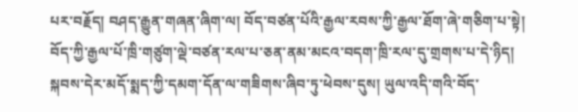པར་བརྗོད། བཤད་རྒྱུན་གཞན་ཞིག་ལ། བོད་བཙན་པོའི་རྒྱལ་རབས་ཀྱི་རྒྱལ་ཐོག་ཞེ་གཅིག་པ་སྟེ། བོད་ཀྱི་རྒྱལ་པོ་ཁྲི་གཙུག་ལྡེ་བཙན་རལ་པ་ཅན་ནམ་མངའ་བདག་ཁྲི་རལ་དུ་གྲགས་པ་དེ་ཉིད། སྐབས་དེར་མདོ་སྨད་ཀྱི་དམག་དོན་ལ་གཟིགས་ཞིབ་ཏུ་ཕེབས་དུས། ཡུལ་འདི་གའི་བོད་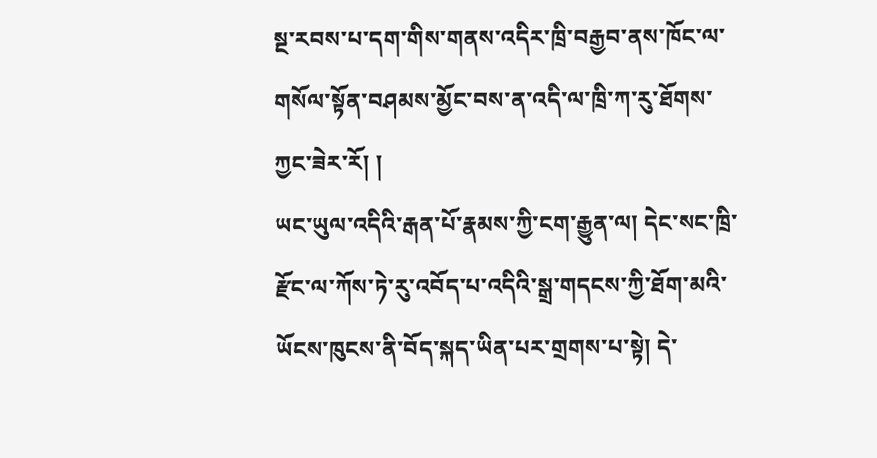སྔ་རབས་པ་དག་གིས་གནས་འདིར་ཁྲི་བརྒྱབ་ནས་ཁོང་ལ་གསོལ་སྟོན་བཤམས་མྱོང་བས་ན་འདི་ལ་ཁྲི་ཀ་རུ་ཐོགས་ཀྱང་ཟེར་རོ། །
ཡང་ཡུལ་འདིའི་རྒན་པོ་རྣམས་ཀྱི་ངག་རྒྱུན་ལ། དེང་སང་ཁྲི་རྫོང་ལ་ཀོས་ཏེ་རུ་འབོད་པ་འདིའི་སྒྲ་གདངས་ཀྱི་ཐོག་མའི་ཡོངས་ཁུངས་ནི་བོད་སྐད་ཡིན་པར་གྲགས་པ་སྟེ། དེ་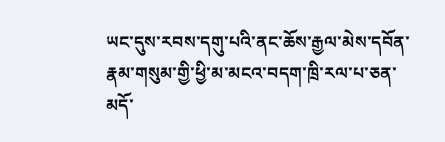ཡང་དུས་རབས་དགུ་པའི་ནང་ཆོས་རྒྱལ་མེས་དབོན་རྣམ་གསུམ་གྱི་ཕྱི་མ་མངའ་བདག་ཁྲི་རལ་པ་ཅན་མདོ་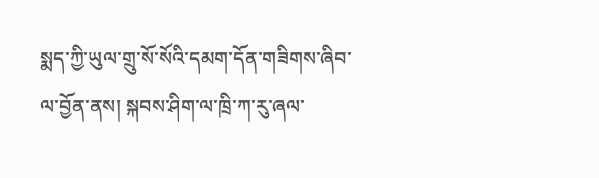སྨད་ཀྱི་ཡུལ་གྲུ་སོ་སོའི་དམག་དོན་གཟིགས་ཞིབ་ལ་བྱོན་ནས། སྐབས་ཤིག་ལ་ཁྲི་ཀ་རུ་ཞལ་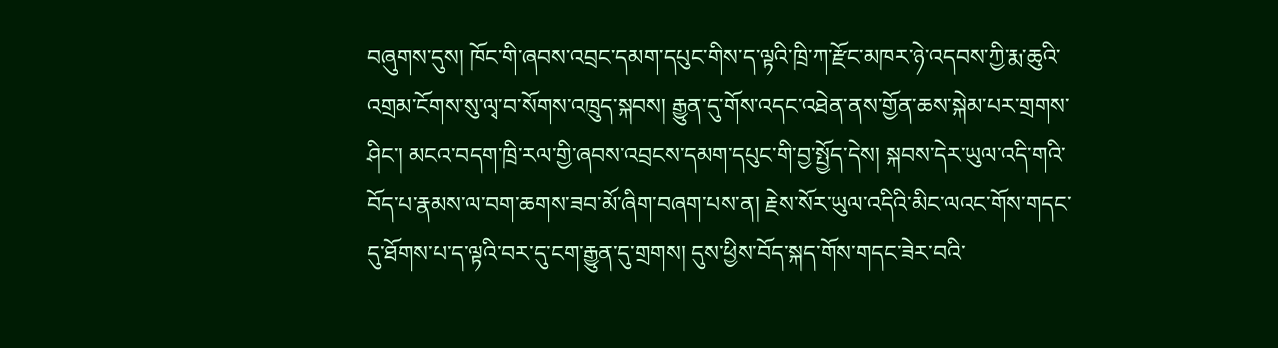བཞུགས་དུས། ཁོང་གི་ཞབས་འབྲང་དམག་དཔུང་གིས་ད་ལྟའི་ཁྲི་ཀ་རྫོང་མཁར་ཉེ་འདབས་ཀྱི་རྨ་ཆུའི་འགྲམ་ངོགས་སུ་ལྭ་བ་སོགས་འཁྲུད་སྐབས། རྒྱུན་དུ་གོས་འདང་འཐེན་ནས་གྱོན་ཆས་སྐེམ་པར་གྲགས་ཤིང་། མངའ་བདག་ཁྲི་རལ་གྱི་ཞབས་འབྲངས་དམག་དཔུང་གི་བྱ་སྤྱོད་དེས། སྐབས་དེར་ཡུལ་འདི་གའི་བོད་པ་རྣམས་ལ་བག་ཆགས་ཟབ་མོ་ཞིག་བཞག་པས་ན། རྗེས་སོར་ཡུལ་འདིའི་མིང་ལའང་གོས་གདང་དུ་ཐོགས་པ་ད་ལྟའི་བར་དུ་ངག་རྒྱུན་དུ་གྲགས། དུས་ཕྱིས་བོད་སྐད་གོས་གདང་ཟེར་བའི་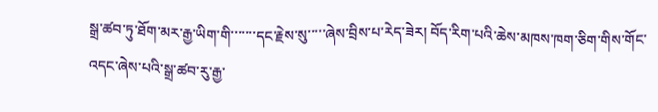སྒྲ་ཚབ་ཏུ་ཐོག་མར་རྒྱ་ཡིག་གི་་་་་་་དང་རྗེས་སུ་་་་་ཞེས་བྲིས་པ་རེད་ཟེར། བོད་རིག་པའི་ཆེས་མཁས་ཁག་ཅིག་གིས་གོང་འདང་ཞེས་པའི་སྒྲ་ཚབ་རུ་རྒྱ་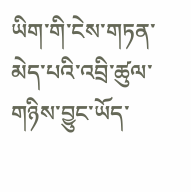ཡིག་གི་ངེས་གཏན་མེད་པའི་འབྲི་ཚུལ་གཉིས་བྱུང་ཡོད་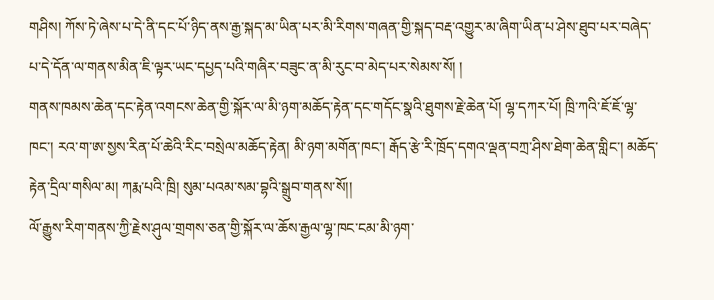གཤིས། ཀོས་ཏེ་ཞེས་པ་དེ་ནི་དང་པོ་ཉིད་ནས་རྒྱ་སྐད་མ་ཡིན་པར་མི་རིགས་གཞན་གྱི་སྐད་བརྡ་འགྱུར་མ་ཞིག་ཡིན་པ་ཤེས་ཐུབ་པར་བཞེད་པ་དེ་དོན་ལ་གནས་མིན་ཇི་ལྟར་ཡང་དཔྱད་པའི་གཞིར་བཟུང་ན་མི་རུང་བ་མེད་པར་སེམས་སོ། །
གནས་ཁམས་ཆེན་དང་རྟེན་འགངས་ཆེན་གྱི་སྐོར་ལ་མི་ཉག་མཆོད་རྟེན་དང་གདོང་སྣའི་ཐུགས་རྗེ་ཆེན་པོ། ལྷ་དཀར་པོ། ཁྲི་ཀའི་ཇོ་ཇོ་ལྷ་ཁང་། རའ་ག་ཨ་སྱས་རིན་པོ་ཆེའི་རིང་བསྲེལ་མཆོད་རྟེན། མི་ཉག་མགོན་ཁང་། རྒོད་རྩེ་རི་ཁྲོད་དགའ་ལྡན་བཀྲ་ཤིས་ཐེག་ཆེན་གླིང་། མཆོད་རྟེན་དྲིལ་གསིལ་མ། ཀརྨ་པའི་ཁྲི། སུམ་པའམ་སམ་བྷའི་སྒྲུབ་གནས་སོ།།
ལོ་རྒྱུས་རིག་གནས་ཀྱི་རྗེས་ཤུལ་གྲགས་ཅན་གྱི་སྐོར་ལ་ཆོས་རྒྱལ་ལྷ་ཁང་ངམ་མི་ཉག་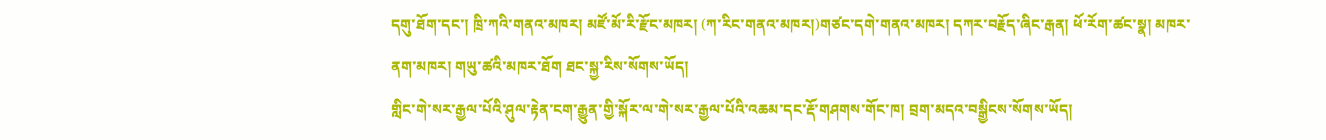དགུ་ཐོག་དང་། ཁྲི་ཀའི་གནའ་མཁར། མཛོ་མོ་རི་རྫོང་མཁར། (ཀ་རིང་གནའ་མཁར།)གཙང་དགེ་གནའ་མཁར། དཀར་བརྗོད་ཞིང་རྒན། ཕོ་རོག་ཚང་སྣ། མཁར་ནག་མཁར། གཡུ་ཚའི་མཁར་ཐོག ཐང་སྐྱ་རིས་སོགས་ཡོད།
གླིང་གེ་སར་རྒྱལ་པོའི་ཤུལ་རྟེན་ངག་རྒྱུན་གྱི་སྐོར་ལ་གེ་སར་རྒྱལ་པོའི་འཆམ་དང་རྡོ་གཤགས་གོང་ཁ། བྲག་མདའ་བསྒྱིངས་སོགས་ཡོད།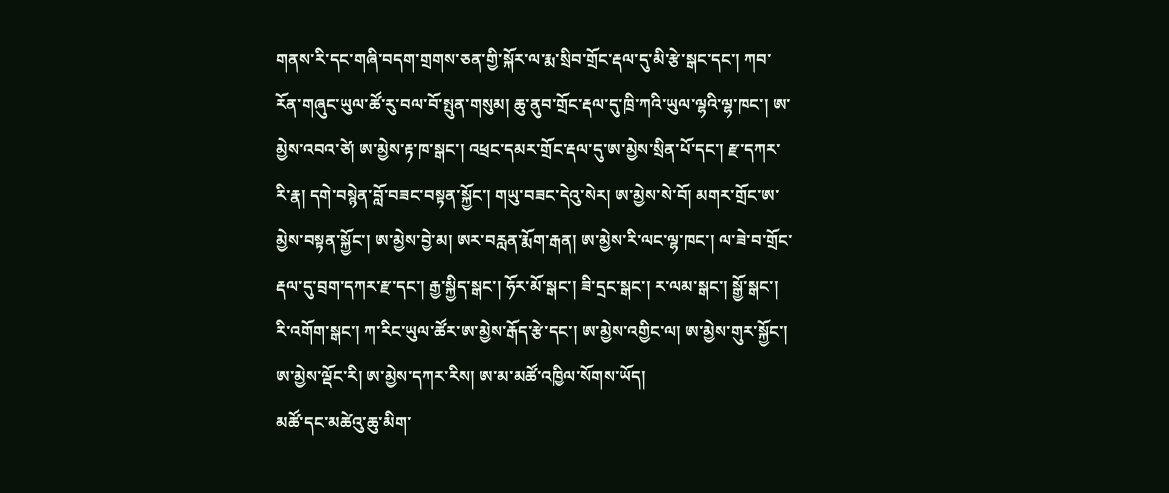གནས་རི་དང་གཞི་བདག་གྲགས་ཅན་གྱི་སྐོར་ལ་རྨ་སྲིབ་གྲོང་རྡལ་དུ་མི་རྩེ་སྒང་དང་། ཀབ་རོན་གཞུང་ཡུལ་ཚོ་རུ་བལ་བོ་སྤུན་གསུམ། ཆུ་ནུབ་གྲོང་རྡལ་དུ་ཁྲི་ཀའི་ཡུལ་ལྷའི་ལྷ་ཁང་། ཨ་མྱེས་འབའ་ཙེ། ཨ་མྱེས་རྟ་ཁ་སྒང་། འཕྲང་དམར་གྲོང་རྡལ་དུ་ཨ་མྱེས་སྲིན་པོ་དང་། རྫ་དཀར་རི་རྣ། དགེ་བསྙེན་བློ་བཟང་བསྟན་སྐྱོང་། གཡུ་བཟང་དེའུ་སེར། ཨ་མྱེས་སེ་བོ། མགར་གྲོང་ཨ་མྱེས་བསྟན་སྐྱོང་། ཨ་མྱེས་བྱེ་མ། ཨར་བརླན་རྨོག་རྒན། ཨ་མྱེས་རི་ལང་ལྷ་ཁང་། ལ་ཟེ་བ་གྲོང་རྡལ་དུ་བྲག་དཀར་རྫ་དང་། རྒྱ་སྐྱིད་སྒང་། ཧོར་མོ་སྒང་། ཟི་དྲང་སྒང་། ར་ལམ་སྒང་། སྒྱོ་སྒང་། རི་འགོག་སྒང་། ཀ་རིང་ཡུལ་ཚོར་ཨ་མྱེས་རྒོད་རྩེ་དང་། ཨ་མྱེས་འགྱིང་ལ། ཨ་མྱེས་གུར་སྐྱོང་། ཨ་མྱེས་ལྡོང་རི། ཨ་མྱེས་དཀར་རིས། ཨ་མ་མཚོ་འཁྱིལ་སོགས་ཡོད།
མཚོ་དང་མཚེའུ་ཆུ་མིག་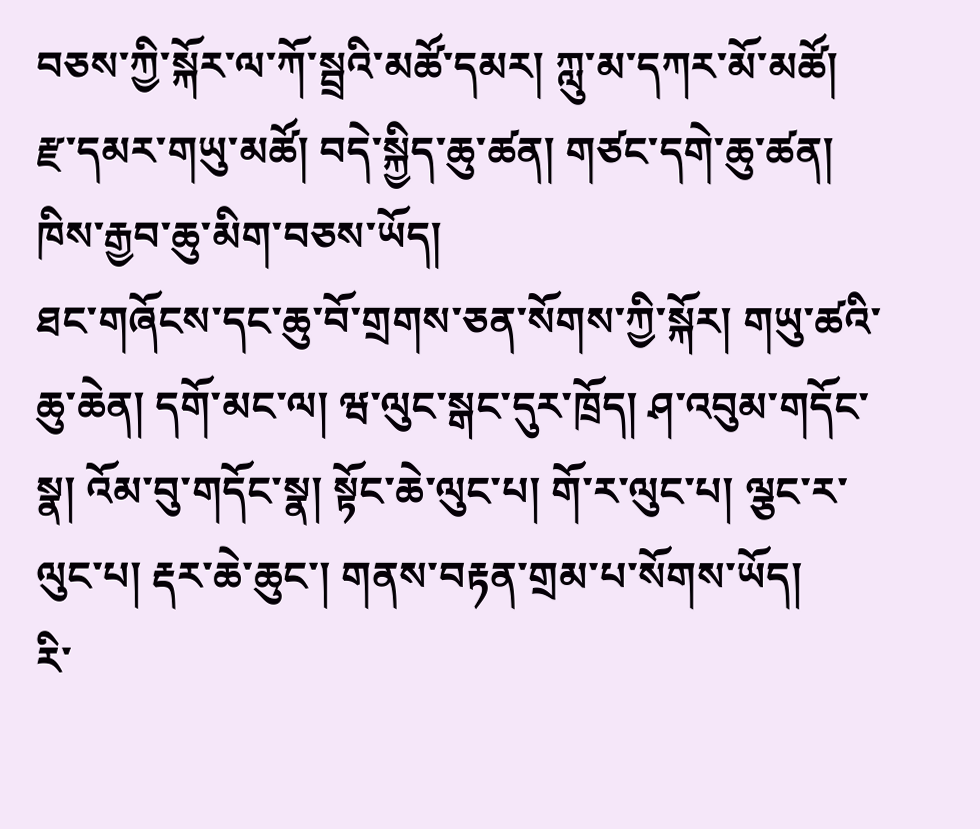བཅས་ཀྱི་སྐོར་ལ་ཀོ་སྦྲའི་མཚོ་དམར། ཀླུ་མ་དཀར་མོ་མཚོ། རྫ་དམར་གཡུ་མཚོ། བདེ་སྐྱིད་ཆུ་ཚན། གཙང་དགེ་ཆུ་ཚན། ཁིས་རྒྱབ་ཆུ་མིག་བཅས་ཡོད།
ཐང་གཞོངས་དང་ཆུ་བོ་གྲགས་ཅན་སོགས་ཀྱི་སྐོར། གཡུ་ཚའི་ཆུ་ཆེན། དགོ་མང་ལ། ཝ་ལུང་སྒང་དུར་ཁྲོད། ཤ་འབུམ་གདོང་སྣ། འོམ་བུ་གདོང་སྣ། སྟོང་ཆེ་ལུང་པ། གོ་ར་ལུང་པ། ལྕང་ར་ལུང་པ། རྡར་ཆེ་ཆུང་། གནས་བརྟན་གྲམ་པ་སོགས་ཡོད།
རི་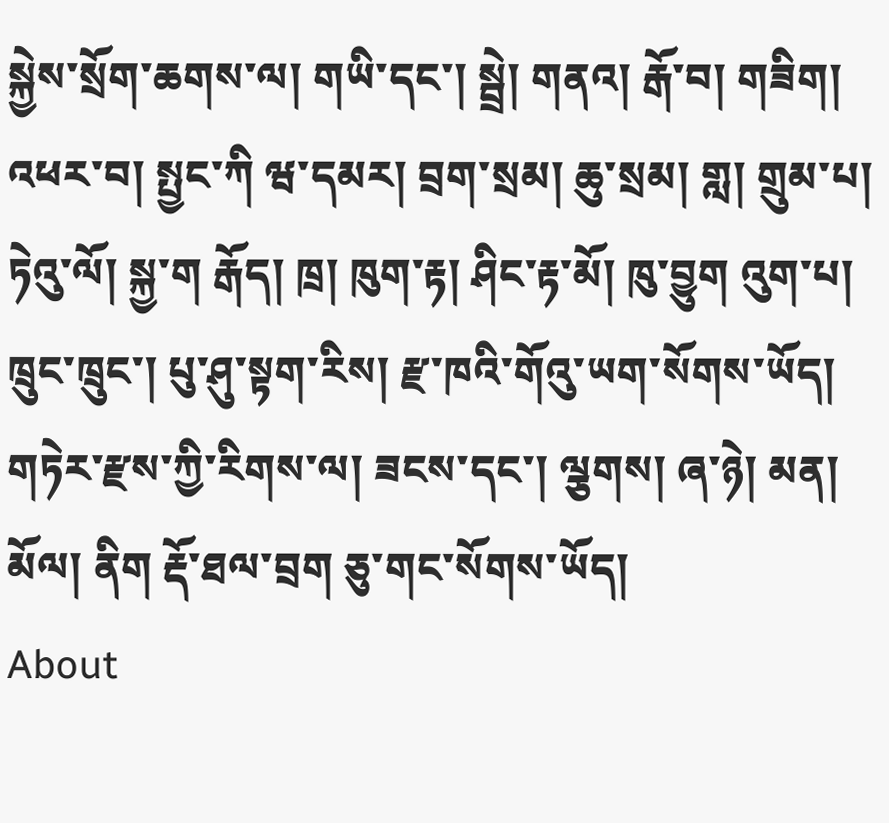སྐྱེས་སྲོག་ཆགས་ལ། གཡི་དང་། སྦྲེ། གནའ། རྒོ་བ། གཟིག། འཕར་བ། སྤྱང་ཀི ཝ་དམར། བྲག་སྲམ། ཆུ་སྲམ། གླ། གྲུམ་པ། ཏེའུ་ལོ། སྐྱ་ག རྒོད། ཁྲ། ཁུག་རྟ། ཤིང་རྟ་མོ། ཁུ་བྱུག འུག་པ། ཁྲུང་ཁྲུང་། པུ་ཤུ་སྟག་རིས། རྫ་ཁའི་གོའུ་ཡག་སོགས་ཡོད། གཏེར་རྫས་ཀྱི་རིགས་ལ། ཟངས་དང་། ལྕགས། ཞ་ཉེ། མན། མོལ། ནིག རྡོ་ཐལ་བྲག ཅུ་གང་སོགས་ཡོད།
About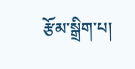རྩོམ་སྒྲིག་པ།